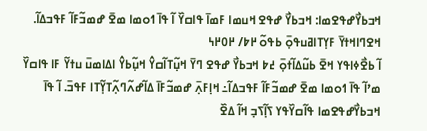ߞߏߕߌ߯ߝߟߐߘߊ: ߞߏߕߌ߯ ߝߟߐ ߞߎߘߊ ߓߘߊ߫ ߟߊߛߌ߰ ߊ߬ ߟߊ߫ ߗߋߘߊ ߘߐ߫ ߝߘߏ߬ߓߊ߬ ߓߟߏߡߊ߬.
ߞߐߣߊߞߙߌ߫ ߓߌ߲ߠߊߥߎߟߋ߲߫ ߕߟߋ߬ ߂߈/ ߂߀߂߆
ߊ߬ ߕߐ߯ߦߊߟߌ ߞߐ߫ ߕߎ߬ߡߊ߬ߙߋ߲߫ ߄߈ ߞߏߕߌ߯ ߝߟߐ ߣߌ߫ ߞߎ߲߬ߠߊ߬ߛߌ߮ ߞߎ߲߬ߕߌ߮ ߊߡߊߘߎ߫ ߎߙߌ߬ ߓߊ ߟߊߛߌ߰ ߘߴߊ߬ ߟߊ߫ ߗߋߘߊ ߘߐ߫ ߝߘߏ߬ߓߊ߬ ߓߟߏߡߊ߬߸ ߞߊ߲ߓߍ߲߫ ߝߘߏ߬ߓߊ߫ ߡߊ߬ߝߍ߬ߣߍ߲߬ߠߌ߲߬ߠߊ ߓߟߏ߫. ߊ߬ ߟߊ߫ ߞߏߕߌ߯ߝߟߐߘߊ ߟߊ߬ߛߌ߰ߟߌ ߖߊ߲߬ߖߏ߲ ߞߊ߬ ߡߐ߰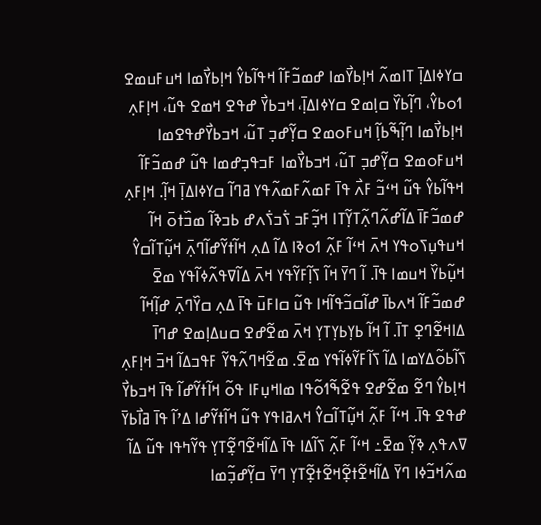ߛߌߦߊߡߊ߲߫ ߠߊߘߍ߬ ߞߊ߲ߕߌ߯ߘߊ ߝߘߏ߬ߓߊ߬ ߞߟߊ߬ߕߌ߮ ߞߊ߲ߕߌ߯ߘߊ ߞߎߓߎߘߐ ߗߋߕߌ߮، ߣߊ߲߬ߕߌ߰ ߛߊ߲ߘߐ ߛߌߦߊߡߊ߲߫، ߞߏߕߌ߯ ߝߟߐ ߞߘߐ ߟߎ߬، ߞߊ߲ߓߍ߲ ߞߊ߲ߕߌ߯ߘߊ ߣߊ߲߬ߒ߬ߕߊ߲߬ ߞߎߓߋߘߐ ߛߌ߲߬ߝߏ߲ ߠߎ߬، ߞߏߕߌ߯ߝߟߐߘߊ ߞߎߓߋߘߐ ߛߌ߲߬ߝߏ߲ ߠߎ߬، ߞߏߕߌ߯ߘߊ ߓߏߟߏ߲ߝߘߊ ߟߎ߬ ߝߘߏ߬ߓߊ߬ ߞߟߊ߬ߕߌ߮ ߟߎ߬ ߞߵߏ߬ ߓߍ߯ ߟߊ߫ ߓߘߍ߬ߓߘߍ߬ߟߌ ߥߣߊ߬ ߛߌߦߊߡߊ߲߫ ߞߊ߲߬. ߞߊ߲ߓߍ߲ ߝߘߏ߬ߓߊ߫ ߡߊ߬ߝߍ߬ߣߍ߲߬ߠߌ߲߬ߠߊ ߞߏ߲߬ߓߏ ߖ߭ߏߖ߭ߍߝ ߕߏߢߊ߬ ߘߏ߰ߙߋ߫ ߞߊ߬ ߞߎߟߎ߲ߖߋߟߌ ߞߍ߫ ߞߵߊ߬ ߓߍ߲߬ ߗߋߢߊ ߡߊ߬ ߡߍ߲ ߞߊ߬ߙߌ߬ߝߊ߬ߣߍ߲߫ ߞߎ߲߬ߠߊ߬ߛߌ߮ ߞߎ߲߬ߕߌ߰ ߞߎߘߊ ߟߊ߫. ߊ߬ ߣߌ߫ ߞߊ߬ ߖߊ߲߬ߓߌ߬ߟߌ ߞߍ߫ ߡߊ߬ߜߟߍ߬ߦߊ߬ߟߌ ߘߐ߫ ߝߘߏ߬ߓߊ߬ ߞߍߕߊ߫ ߝߊ߬ߛߏ߬ߟߊ߬ߞߊ ߟߎ߬ ߛߊߓߎ߫ ߟߊ߫ ߡߍ߲ ߛߌ߰ߣߍ߲߫ ߝߊ߲߬ߞߊ߬ ߡߊߞߐ߬ߣߐ߲ ߠߊ߫. ߊ߬ ߞߊ߬ ߕߌ߲ߕߌ߲ߠߌ߲ ߞߍ߫ ߘߐ߬ߝߐ ߛߎߡߊ߲ߘߐ ߝߣߊ߫ ߖߊ߬ߕߋ߬ߡߌߘߊ ߡߊ߬ ߖߊ߬ߓߌ߬ߦߊ߬ߟߌ ߘߐ߫. ߘߐ߬ߞߣߍ߬ߟߌ߬ ߓߟߏߡߊ߬ ߞߏ߫ ߞߊ߲ߓߍ߲ ߞߊ߲ߕߌ߮ ߣߐ߬ ߘߐ߬ߝߐ ߟߐ߬ߒ߬ߗߋ߬ߟߊ ߘߊߞߎ߲ߓߊ ߟߋ߬ ߞߊ߬ߙߌ߬ߝߊ߬ ߟߊ߫ ߞߏߕߌ߯ ߝߟߐ ߟߊ߫. ߞߵߊ߬ ߓߍ߲߬ ߞߎ߲߬ߠߊ߬ߛߌ߮ ߞߍߥߊߟߌ ߟߎ߬ ߞߊ߬ߙߌ߬ߝߊ ߡߴߊ߬ ߟߊ߫ ߥߊ߯ߕߌ߫ ߜߍߟߍ߲ ߢߌ߲߬ ߘߐ߫߸ ߞߵߊ߬ ߓߍ߲߬ ߖߊ߬ߡߊ ߟߊ߫ ߡߊ߬ߞߐ߬ߣߐ߲߬ߠߌ߲ ߟߌ߬ߤߟߊ ߟߎ߬ ߡߊ߬ ߘߍ߬ߞߏ߬ߦߊ ߣߌ߫ ߡߊ߬ߞߐ߬ߙߐ߲߬ߞߐ߬ߙߐ߲߬ߠߌ߲ ߣߌ߫ ߛߌ߲߬ߝߏ߲߬ߘߊ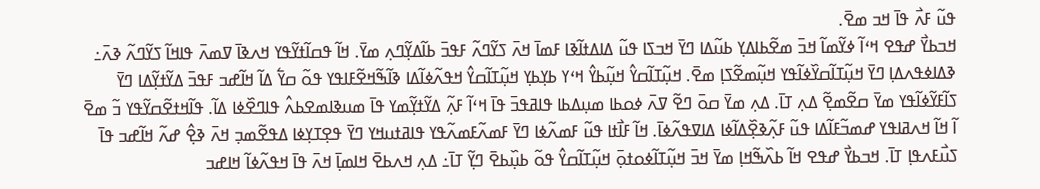ߟߎ߬ ߓߍ߯ ߟߊ߫ ߞߏ ߘߐ߫.
ߞߏߕߌ߯ ߝߟߐ ߞߵߊ߬ ߦߌ߬ߘߊ߬ ߞߏ߫ ߘߐ߬ߕߊߡߌ߲ ߕߎ߬ߡߊ ߣߌ߫ ߞߏߖߊ ߟߎ߬ ߡߊߡߙߊ߬ߢߊ ߓߘߊ߫ ߞߍ߫ ߖߌ߬ߣߍ߬ ߓߟߏ߫ ߕߊ߬ߡߌ߲߬ߣߍ߲ ߘߌ߫. ߞߊ߬ ߟߛߊ߬ߙߌ߬ߟߌ ߞߍߢߊ߫ ߜߘߍ߫ ߟߊߞߊ߬ ߖߌ߬ߣߍ߬ ߢߍ߫߸ ߢߡߊߦߟߍߡߊ߲ ߣߌ߫ ߞߎ߲߬ߠߊ߬ߛߌ߰ߦߊ߬ߟߌ ߞߎ߲߬ߘߐ߬ߖߊ߲ ߘߐ߫. ߞߎ߲߬ߠߊ߬ߛߌ߮ ߞߎ߲߬ߕߌ߮ ߞߵߌ ߕߌ߲ߕߌ߲ ߞߎ߲߬ߠߊ߬ߛߌ߮ ߞߟߍ߬ߦߊ߬ߡߊ ߢߊ߬ߒ߬ߞߐ߬ߓߊߟߌ ߟߋ߬ ߛߌ߱ ߡߊ߬ ߞߊ߬ߝߏ ߓߟߏ߫ ߡߌ߬ߙߌ߲߬ߡߊ ߣߌ߫ ߖߊ߬ߓߌ߬ߦߊ߬ߟߌ ߘߌ߫ ߛߐ߬ߘߐ߲߬ ߡߍ߲ ߠߊ߫. ߡߍ߲ ߘߌ߫ ߛߋ߫ ߣߐ߬ ߜߍ߫ ߦߋߕߊ ߘߎ߲ߡߕߊ ߟߊߥߟߏ߫ ߟߊ߫ ߞߵߊ߬ ߓߍ߲߬ ߡߌ߬ߙߌ߲߬ߘߌ ߟߊ߫ ߘߎߢߊߘߐߕߍ߮ ߟߊߣߐ߰ߦߊ ߡߊ߬. ߟߊ߬ߞߙߐ߬ߛߌ߬ߟߌ ߏ߬ ߘߐ߫ ߊ߬ ߞߊ߬ ߞߍߥߊߟߌ ߝߘߏ߬ߓߊ߬ߡߊ ߟߎ߬ ߓߍ߲߬ߢߐ߲߰ߡߊ߬ߦߊ ߡߊߜߟߍ߬ߦߊ߫. ߞߊ߬ ߓߊ߯ߙߊ ߟߎ߬ ߓߘߍ߬ߦߊ ߣߌ߫ ߓߘߍ߬ߓߘߍ߬ߟߌ ߟߊߥߙߎߞߌ ߣߌ߫ ߟߐ߲ߠߌ߲ߦߊ ߡߟߐ߬ߘߏ߲ ߞߍ߫ ߢߐ߲߮ ߝߍ߬ ߞߊ߬ߝߏ ߟߊ߫ ߖߎ߯ߓߍߟߊ߲ ߠߊ߫. ߞߏߕߌ߯ ߝߟߐ ߞߊ߬ ߕߍ߰ߒ߬ߞߊ߲ ߘߌ߫ ߞߏ߫ ߞߎ߲߬ߠߊ߬ߦߋߙߋ߲߫ ߞߎ߲߬ߠߊ߬ߛߌ߮ ߟߋ߬ ߕߎ߲߰ߕߐ߫ ߣߌ߲߬ ߠߊ߫߸ ߡߍ߲ ߞߍߕߐ߫ ߞߊߘߊ߲߫ ߞߍ߫ ߟߊ߫ ߞߟߍ߬ߦߊ߬ ߞߊߝߏ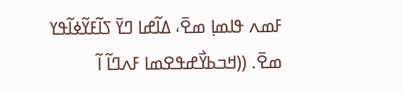ߓߘߍ ߟߊߘߊ߲ ߘߐ߫، ߡߊ߬ߝߊ ߣߌ߫ ߖߊ߬ߓߌ߬ߦߊ߬ߟߌ ߘߐ߫. ((ߞߏߕߌ߯ߝߟߐߘߊ ߓߍߣߊ߬ ߊ߬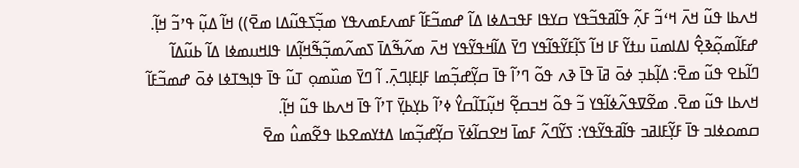ߞߍߕߊ ߟߎ߬ ߞߍ߫ ߞߵߏ߬ ߓߍ߲߬ ߟߊ߬ߥߟߏ߬ߟߌ ߛߌߟߊ ߓߟߏߡߦߊ ߡߊ߬ ߝߘߏ߬ߓߊ߬ ߓߘߍߓߘߍߟߌ ߘߏ߲߬ߖߟߎ߬ߡߊ ߘߐ߫)) ߞߊ߬ ߡߎ߲߬ ߟߴߏ߬ ߞߊ߲߬. ߝߓߊ߬ߘߋ߲߬ߢߐ߲߮ ߊߡߊߘߎ߫ ߎߙߌ߬ ߓߊ ߞߊ߬ ߖߊ߲߬ߓߌ߬ߟߊ߬ߟߌ ߣߌ߫ ߡߊ߬ߞߟߌ߬ߟߌ ߞߍ߫ ߘߍ߬ߒ߬ߡߊ߫ ߖߘߍ߬ߘߏ߲߬ߒ߬ߞߊ߲߬ߡߊ ߟߊߞߎߘߦߊ ߡߊ߬ ߕߎ߬ߡߊ߬ ߣߊ߬ߕߐ ߟߎ߬ ߘߐ߫: ߡߊ߲߬ߕߏ߲ ߦߋ߫ ߥߊ߫ ߟߊ߫ ߢߍ ߟߋ߬ ߣߴߊ߬ ߟߊ߫ ߛߌ߲߬ߝߏ߲߬ߘߊ ߓߊ߲ߓߊ߲ߣߍ߲߫. ߊ߬ ߣߌ߫ ߘߎ߰ߘߋ߲ ߠߎ߬ ߟߊ߫ ߟߊ߲ߒߠߦߊ ߦߋ߫ ߝߘߏ߬ߓߊ߬ ߞߍߕߊ ߟߎ߬ ߘߐ߫. ߘߐ߬ߜߟߍ߬ߦߊ߬ߟߌ ߏ߬ ߟߋ߬ ߞߏߛߐ߲߬ ߞߎ߲߬ߠߊ߬ߛߌ߮ ߦߴߊ߬ ߕߌ߲ߕߌ߲߫ ߠߴߊ߬ ߟߊ߫ ߞߍߕߊ ߟߎ߬ ߞߊ߲߬.
ߛߘߋߦߊߏ ߟߊ߫ ߓߌ߲߬ߓߊߥߏ ߟߊ߬ߥߟߌ߬ߟߌ: ߖߌ߬ߣߍ߬ ߓߘߊ߫ ߞߐߛߊ߬ߦߌ߫ ߛߌ߲߬ߝߏ߲߬ߘߊ ߡߙߌߘߐߕߊ ߟߐ߬ߘߎ߮ ߘߐ߫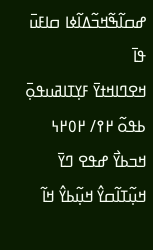ߝߛߊ߬ߒ߬ߞߏ߬ߡߊ߬ߦߊ ߛߊߓߎ߫ ߟߊ߫
ߞߐߣߊߞߙߌ߫ ߓߌ߲ߠߊߥߎߟߋ߲߫ ߕߟߋ߬ ߂߉/ ߂߀߂߆
ߞߏߕߌ߯ ߝߟߐ ߣߌ߫ ߞߎ߲߬ߠߊ߬ߛߌ߮ ߞߎ߲߬ߕߌ߮ ߞߊ߬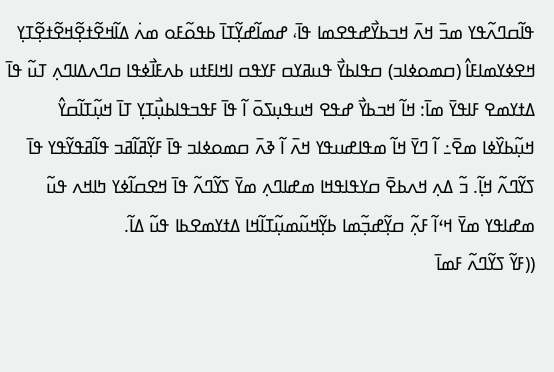ߟߊ߬ߛߣߍ߬ߟߌ ߘߏ߫ ߞߍ߫ ߞߏߕߌ߯ߝߟߐߘߊ ߟߊ߫، ߝߘߊ߬ߝߌ߲߬ߠߊ߫ ߕߟߋ߬ߓߋ ߘߍ߭ ߡߊ߬ߞߐ߬ߙߐ߲߬ߞߐ߬ߙߐ߲߬ߠߌ߲ ߞߐߦߌߘߊߓߊ߮ (ߛߘߋߦߊߏ) ߛߟߊߕߌ߯ ߟߎߥߌߛ ߓߌߟߛ ߊߞߊߓߙߎ ߕߍߓߊ߯ߦߟߊ ߛߣߍߡߊߣߍ߲ ߠߎ߬ ߟߊ߫ ߡߙߌߘߐ ߓߊߟߌ߫ ߘߊ߫: ߞߊ߬ ߞߏߕߌ߯ ߝߟߐ ߞߎߟߎ߲ߖߋ߫ ߊ߬ ߟߊ߫ ߓߟߏߟߊߕߎ߲߯ߠߌ߲ ߠߊ߫ ߞߎ߲߬ߠߊ߬ߛߌ߮ ߞߎ߲߬ߕߌ߰ߦߊ ߘߐ߫߸ ߊ߬ ߣߌ߫ ߞߊ߬ ߘߟߊߝߎߟߌ ߞߍ߫ ߊ߬ ߢߍ߫ ߛߘߋߦߊߏ ߟߊ߫ ߓߌ߲߬ߥߊ߬ߥߏ ߟߊ߬ߥߟߌ߬ߟߌ ߟߊ߫ ߖߌ߬ߣߍ߬ ߞߊ߲߬. ߏ߬ ߡߍ߲ ߞߍߕߐ߫ ߛߌߟߊߟߞߊ ߘߝߊߣߍ߲ ߘߌ߫ ߖߌ߬ߣߍ߬ ߟߊ߫ ߞߐߛߊ߬ߦߌ ߤߊߞߍ ߟߎ߬ ߘߝߊߟߌ ߘߌ߫ ߞߵߊ߬ ߓߍ߲߬ ߛߌ߲߬ߝߏ߲߬ߘߊ ߕߌ߲߬ߞߎ߬ߘߎ߲߬ߠߊ߬ߞߊ ߡߙߌߘߐߕߊ ߟߎ߬ ߡߊ߬.
((ߓߌ߬ ߖߌ߬ߣߍ߬ ߓߘߊ߫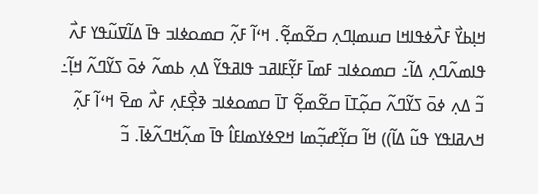ߞߊ߲ߕߌ߯ ߓߍ߯ߦߟߊߞߊ ߛߎߘߊ߲ߣߍ߲ ߛߐ߬ߘߐ߲߬. ߞߵߊ߬ ߓߍ߲߬ ߛߘߋߦߊߏ ߟߊ߫ ߡߊ߬ߜߎ߬ߟߌ ߓߍ߯ ߟߊߘߍ߬ߣߍ߲ ߡߊ߬߸ ߛߘߋߦߊߏ ߓߘߊ߫ ߓߌ߲߬ߓߊߥߏ ߟߊߥߟߌ߬ ߡߍ߲ ߕߘߍ߬ ߦߋ߫ ߖߌ߬ߣߍ߬ ߞߊ߲߬߸ ߏ߬ ߡߍ߲ ߦߋ߫ ߖߌ߬ߣߍ߬ ߛߋ߲߬ߠߊ߫ ߛߐ߬ߘߐ߲߬ ߠߊ߫ ߛߘߋߦߊߏ ߢߐ߲߯ߓߍ߲ ߓߍ߯ ߘߐ߫ ߞߵߊ߬ ߓߍ߲߬ ߞߍߥߊߟߌ ߟߎ߬ ߡߊ߬)) ߞߊ߬ ߛߌ߲߬ߝߏ߲߬ߘߊ ߞߐߦߌߘߊߓߊ߮ ߟߊ߫ ߘߍ߲߬ߞߣߍ߬ߦߊ߫. ߏ߬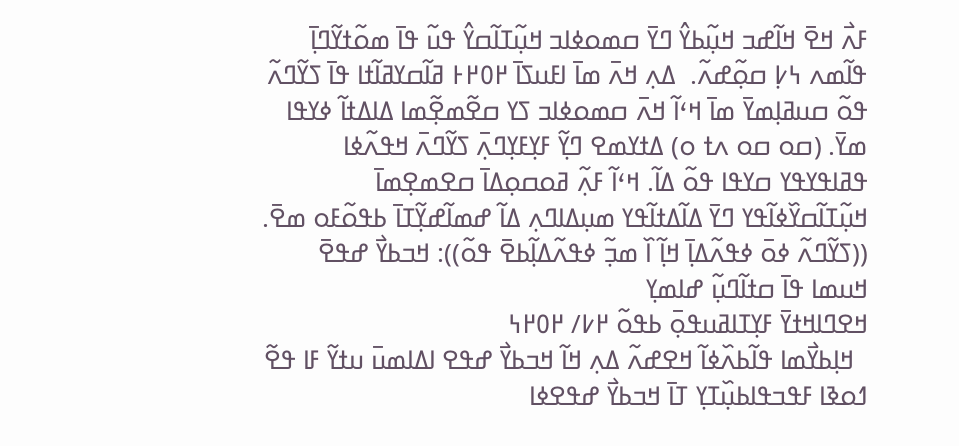ߓߍ߯ ߞߐ߫ ߞߊ߬ߝߏ ߞߎ߲߬ߕߌ߮ ߣߌ߫ ߛߘߋߦߊߏ ߞߎ߲߬ߠߊ߬ߛߌ߮ ߟߎ߬ ߟߊ߫ ߘߋ߬ߙߌ߬ߣߊ߲߫ ߟߊ߬ߘߍ ߆߇߲ ߛߋ߲߬ߝߍ߬.  ߡߍ߲ ߞߍ߫ ߘߊ߫ ߊߓߎߖߊ߫ ߂߀߂߅ ߥߊ߬ߛߌߥߊ߬ߙߊ ߟߊ߫ ߖߌ߬ߣߍ߬ ߟߋ߬ ߛߎߥߊ߲ߘߌ߫ ߘߊ߫ ߞߵߊ߬ ߞߍ߫ ߛߘߋߦߊߏ ߖߌ ߛߐ߬ߘߐ߲߬ߘߊ ߡߊߡߙߊ߬ ߦߌߟߊ ߘߌ߫. (ߛߋ ߛߋ ߍߙ ߋ) ߡߙߌߘߐ ߣߌ߲߬ ߓߌ߲ߓߌ߲ߣߍ߲߫ ߖߌ߬ߣߍ߫ ߞߟߍ߬ߦߊ ߟߥߊߟߌߟߌ ߛߌߟߊ ߟߋ߬ ߡߊ߬. ߞߵߊ߬ ߓߍ߲߬ ߥߋߛߋ߲ߡߊ߫ ߛߐߘߐ߲ߘߊ߫ ߞߎ߲߬ߠߊ߬ߛߌ߰ߦߊ߬ߟߌ ߣߌ߫ ߡߊ߬ߡߙߊ߬ߟߌ ߘߎ߲ߡߊߣߍ߲ ߡߊ߬ ߝߘߊ߬ߝߌ߲߬ߠߊ߫ ߕߟߋ߬ߓߋ ߘߐ߫.
((ߖߌ߬ߣߍ߬ ߦߋ߫ ߦߟߍ߬ߡߊ߲߫ ߞߊ߲߬ ߊ߰ ߘߏ߲߬ ߦߟߍ߬ߡߊ߲߬ߕߐ߫ ߟߋ߬)): ߞߏߕߌ߯ ߝߟߐ߫ ߞߎߘߊ ߟߊ߫ ߛߙߊ߬ߣߎ߲߬ ߝߊߘߌ߲
ߞߐߣߊߞߙߌ߫ ߓߌ߲ߠߊߥߎߟߋ߲߫ ߕߟߋ߬ ߂߇/ ߂߀߂߆
  ߞߊ߲ߕߌ߯ߘߊ ߟߊ߬ߕߍ߰ߦߊ߬ ߞߐߝߍ߬ ߡߍ߲ ߞߊ߬ ߞߏߕߌ߯ ߝߟߐ ߊߡߊߘߎ߫ ߎߙߌ߬ ߓߊ ߟߐ߬ ߗߋߢߊ ߓߟߏߟߊߕߎ߲߰ߠߌ߲ ߠߊ߫ ߞߏߕߌ߯ ߝߟߐߦߊ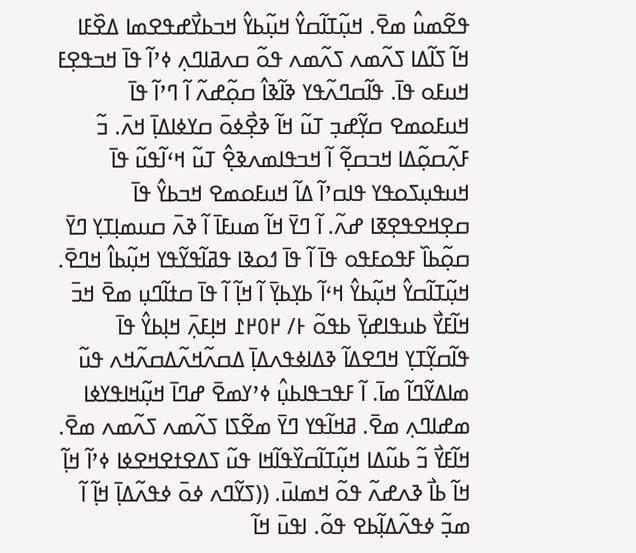ߟߐ߬ߘߎ߮ ߘߐ߫. ߞߎ߲߬ߠߊ߬ߛߌ߮ ߞߎ߲߬ߕߌ߮ ߞߏߕߌ߯ߝߟߐߘߊ ߡߐ߰ߓߊ ߞߊ߬ ߖߊ߬ߡߊ ߖߍ߬ߘߍ ߖߍ߬ߘߍ ߟߋ߬ ߛߍߥߊߣߍ߲ ߦߴߊ߬ ߟߊ߫ ߞߏߟߐ߲ߓ ߞߎߓߋ ߟߊ߫. ߟߊ߬ߛߣߍ߬ߟߌ ߢߊ߬ߢߊ߮ ߛߋ߲߬ߝߍ߬ ߊ߬ ߣߴߊ߬ ߟߊ߫ ߞߎߓߋߘߐ ߛߌ߲߬ߝߏ߲ ߠߎ߬ ߞߊ߬ ߢߐ߲߯ߦߋ߫ ߛߌߦߊߡߊ߲߫ ߞߍ߫. ߏ߬ ߓߍ߲߬ߛߋ߲߬ߡߊ ߞߏߛߐ߲߬ ߊ߬ ߞߏߟߊߘߍߢߐ߲߮ ߠߎ߬ ߞߵߊ߬ߟߎ߬ ߟߊ߫ ߞߎߟߎ߲ߖߋߟߌ ߟߊߛߴߊ߬ ߡߊ߬ ߞߎߓߋߘߐ ߞߏߕߌ߮ ߟߊ߫ ߛߐ߲ߞߐߟߐ߲ߧߊ ߝߍ߬. ߊ߬ ߣߌ߫ ߞߊ߬ ߘߎߓߊ߫ ߊ߬ ߢߍ߫ ߛߎߘߊ߲ߠߌ߲ ߣߌ߫ ߛߋ߲߬ߕߊ߰ ߓߟߋߓߟߋ ߟߊ߫ ߊ߬ ߟߊ߫ ߗߋߢߊ ߟߥߊ߬ߟߌ߬ߟߌ ߞߎ߲߬ߕߊ߮ ߞߣߐ߫.
ߞߎ߲߬ߠߊ߬ߛߌ߮ ߞߎ߲߬ߕߌ߮ ߞߵߊ߬ ߕߌ߲ߕߌ߲߫ ߊ߬ ߞߊ߲߬ ߊ߬ ߟߊ߫ ߛߙߊ߬ߣߎ߲ ߘߐ߫ ߞߏ߫ ߞߊ߬ߓߌ߯ ߕߎߟߊߝߌ߲߫ ߕߟߋ߬ ߅/ ߂߀߂߁ ߞߊ߲ߓߍ߲߫ ߞߊ߲ߕߌ߮ ߟߊ߫ ߟߊ߬ߛߌ߲߬ߠߌ߲ ߞߣߐߡߊ߬ ߢߡߊߦߟߍߡߊ߲߫ ߡߛߍ߬ߞߍ߬ߡߛߍ߬ߞߍ ߟߎ߬ ߘߊߡߌ߬ߣߊ߬ ߘߊ߫. ߊ߬ ߓߟߏߟߊߕߎ߲߮ ߦߴߌߘߐ߫ ߝߣߊ߫ ߞߎ߲߬ߞߊߟߌߦߊ ߘߝߊߣߍ߲ ߘߐ߫. ߥߞߊ߬ߟߌ ߣߌ߫ ߘߐ߬ߖߊ ߖߍ߬ߘߍ ߖߍ߬ߘߍ ߘߐ߫. ߞߊ߬ߓߌ߯ ߏ߬ ߕߎ߬ߡߊ ߞߎ߲߬ߠߊ߬ߛߌ߰ߟߊ߬ߞߊ ߟߎ߬ ߖߡߐߙߐߞߐߦߊ ߦߴߊ߬ ߞߊ߲߬ ߞߊ߬ ߕߊ߯ ߢߍߝߍ߬ ߟߋ߬ ߞߘߊߎ߫. ((ߖߌ߬ߣߍ ߦߋ߫ ߦߟߍ߬ߡߊ߲߫ ߞߊ߲߬ ߊ߬ ߘߏ߲߬ ߦߟߍ߬ߡߊ߲߬ߕߐ ߟߋ߬. ߊߟߎ߫ ߞߊ߬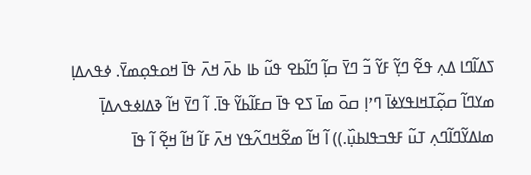ߖߡߊ߬ߣߊ ߡߍ߲ ߟߐ߬ ߣߌ߲߬ ߓߌ߬ ߏ߬ ߣߌ߫ ߛߊ߲߬ ߣߊ߬ߕߐ ߟߎ߬ ߕߊ ߕߍ߫ ߞߍ߫ ߟߊ߫ ߞߋߟߋ߲ߘߌ߫. ߦߟߍߡߊ߲ ߘߌߣߊ߬ ߛߋ߲߬ߠߞߊߟߌߦߊ߫ ߣߴߊ߲ ߛߋ߫ ߘߊ߫ ߖߐ ߟߊ߫ ߛߓߊ߬ߕߌ߬ ߟߊ߫. ߊ߬ ߣߌ߫ ߞߊ߬ ߢߡߊߦߟߍߡߊ߲߫ ߘߊߡߌ߬ߣߊ߬ߣߍ߲ ߠߎ߬ ߓߟߏߟߊߕߎ߲߰.)) ߊ߬ ߞߊ߬ ߘߐ߬ߞߣߍ߬ߟߌ ߞߍ߫ ߓߊ߬ ߞߊ߬ ߞߐ߲߬ ߊ߬ ߟߊ߫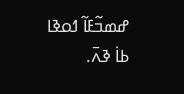ߝߘߏ߬ߓߊ߬ ߗߋߢߊ ߕߊ߭ ߢߍ߫.